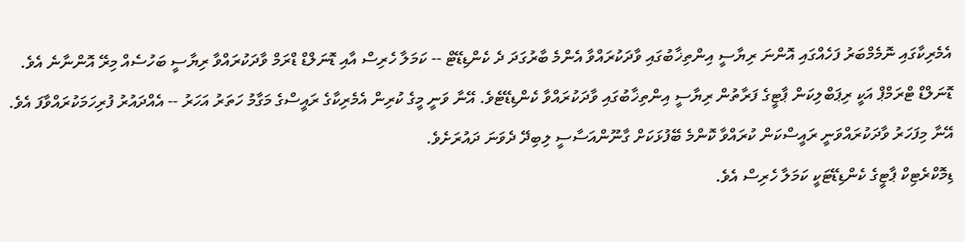އެމެރިކާގައި ނޮމެމްބަރު ފަހެއްގައި އޮންނަ ރިޔާސީ އިންތިޚާބުގައި ވާދަކުރައްވާ އެންމެ ބާރުގަދަ ދެ ކެންޑިޑޭޓް -- ކަމަލާ ހެރިސް އާއި ޑޮނަލްޑް ޑްރަމް ވާދަކުރައްވާ ރިޔާސީ ބަހުސެއް މިރޭ އޮންނާނެ އެވެ.
ޑޮނަލްޑް ޓްރަމްޕް އަކީ ރިޕަބްލިކަން ޕާޓީގެ ފަރާތުން ރިޔާސީ އިންތިޚާބުގައި ވާދަކުރައްވާ ކެންޑިޑޭޓެވެ. އޭނާ ވަނީ މީގެ ކުރިން އެމެރިކާގެ ރައީސްގެ މަގާމު ހަތަރު އަހަރު -- އެއްދައުރު ފުރިހަމަކުރައްވާފަ އެވެ. އޭނާ މިފަހަރު ވާދަކުރައްވަނީ ރައީސްކަން ކުރައްވާ ކޮންމެ ބޭފުޅަކަށް ގާނޫންއަސާސީ ލިބިދޭ ދެވަނަ ދައުރަށެވެ.
ޑިމޮކްރެޓިކް ޕާޓީގެ ކެންޑިޑޭޓަކީ ކަމަލާ ހެރިސް އެވެ.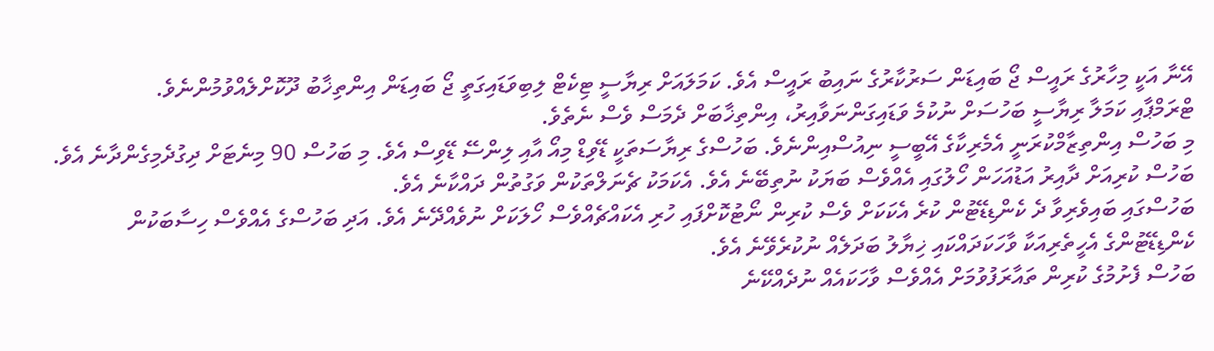އޭނާ އަކީ މިހާރުގެ ރައީސް ޖޯ ބައިޑަން ސަރުކާރުގެ ނައިބު ރައީސް އެވެ. ކަމަލައަށް ރިޔާސީ ޓިކެޓް ލިބިވަޑައިގަތީ ޖޯ ބައިޑަން އިންތިޚާބު ދޫކޮށްލެއްވުމުންނެވެ.
ޓްރަމްޕާއި ކަމަލާ ރިޔާސީ ބަހުސަށް ނުކުމެ ވަޑައިގަންނަވާއިރު، އިންތިޚާބަށް ދެމަސް ވެސް ނެތެވެ.
މި ބަހުސް އިންތިޒާމްކުރަނީ އެމެރިކާގެ އޭބީސީ ނިއުސްއިންނެވެ. ބަހުސްގެ ރިޔާސަތަކީ ޑޭވިޑް މިއޯ އާއި ލިންސޭ ޑޭވިސް އެވެ. މި ބަހުސް 90 މިނެޓަށް ދިގުދެމިގެންދާނެ އެވެ.
ބަހުސް ކުރިއަށް ދާއިރު އަޑުއަހަން ހޯލުގައި އެއްވެސް ބަޔަކު ނުތިބޭނެ އެވެ. އެކަމަކު ޗެނަލްތަކުން ވަގުތުން ދައްކާނެ އެވެ.
ބަހުސްގައި ބައިވެރިވާ ދެ ކެންޑިޑޭޓުން ކުރެ އެކަކަށް ވެސް ކުރިން ނޯޓުކޮށްފައި ހުރި އެކައްޗެއްވެސް ހޯލަކަށް ނުވެއްދޭނެ އެވެ. އަދި ބަހުސްގެ އެއްވެސް ހިސާބަކުން ކެންޑިޑޭޓުންގެ އެހީތެރިއަކާ ވާހަކަދައްކައި ޚިޔާލު ބަދަލެއް ނުކުރެވޭނެ އެވެ.
ބަހުސް ފެށުމުގެ ކުރިން ތައާރަފުވުމަށް އެއްވެސް ވާހަކައެއް ނުދެއްކޭނެ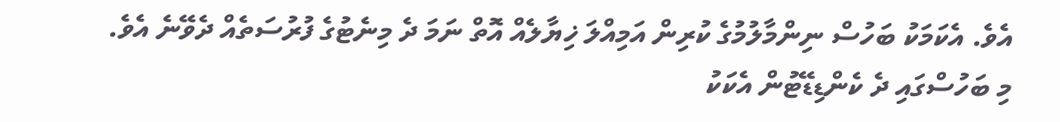އެވެ. އެކަމަކު ބަހުސް ނިންމާލުމުގެ ކުރިން އަމިއްލަ ޚިޔާލެއް އޮތް ނަމަ ދެ މިނެޓުގެ ފުރުސަތެއް ދެވޭނެ އެވެ.
މި ބަހުސްގައި ދެ ކެންޑިޑޭޓުން އެކަކު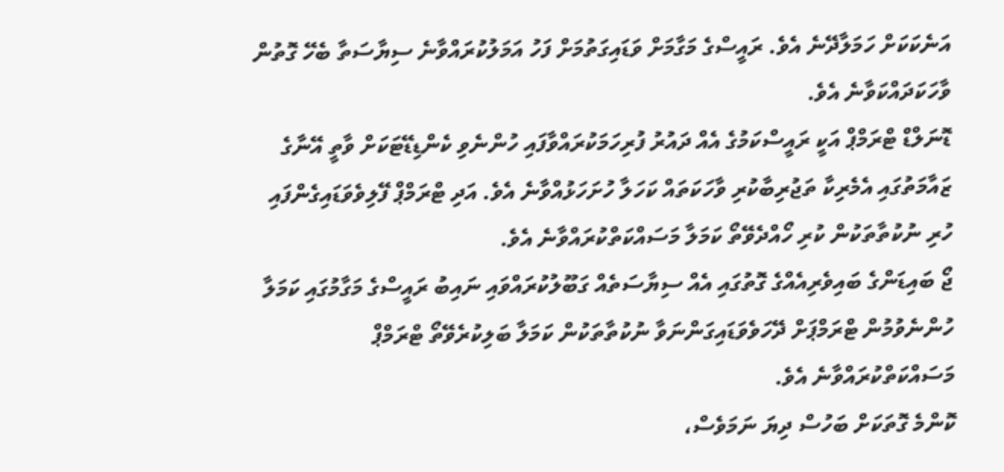އަނެކަކަށް ހަމަލާދޭނެ އެވެ. ރައީސްގެ މަގާމަށް ވަޑައިގަތުމަށް ފަހު އަމަލުކުރައްވާނެ ސިޔާސަތާ ބެހޭ ގޮތުން ވާހަކަދައްކަވާނެ އެވެ.
ޑޮނަލްޑް ޓްރަމްޕް އަކީ ރައީސްކަމުގެ އެއް ދައުރު ފުރިހަމަކުރައްވާފައި ހުންނެވި ކެންޑިޑޭޓަކަށް ވާތީ އޭނާގެ ޒައާމަތުގައި އެމެރިކާ ތަޖުރިބާކުރި ވާހަކަތައް ކަހަލާ ހުށަހަޅުއްވާނެ އެވެ. އަދި ޓްރަމްޕް ފޭލިވެވަޑައިގެންފައި ހުރި ނުކުތާތަކުން ކުރި ހޯއްދެވޭތޯ ކަމަލާ މަސައްކަތްކުރައްވާނެ އެވެ.
ޖޯ ބައިޑަންގެ ބައިވެރިއެއްގެ ގޮތުގައި އެއް ސިޔާސަތެއް ގަބޫލުކުރައްވައި ނައިބު ރައީސްގެ މަގާމުގައި ކަމަލާ ހުންނެވުމުން ޓްރަމްޕަށް ދޭހަވެވަޑައިގަންނަވާ ނުކުތާތަކުން ކަމަލާ ބަލިކުރެވޭތޯ ޓްރަމްޕް މަސައްކަތްކުރައްވާނެ އެވެ.
ކޮންމެ ގޮތަކަށް ބަހުސް ދިޔަ ނަމަވެސް،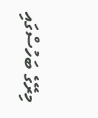މިރޭގެ ބަހުސްގައި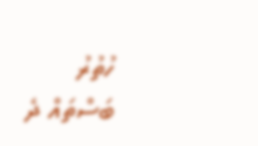ހުތުރު ބަސްތައް ދެ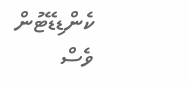ކެންޑިޑޭޓުން ވެސް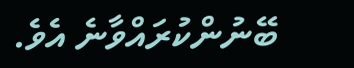ބޭނުންކުރައްވާނެ އެވެ.